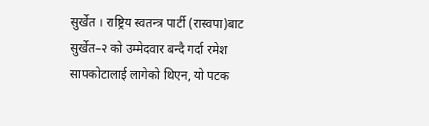सुर्खेत । राष्ट्रिय स्वतन्त्र पार्टी (रास्वपा)बाट सुर्खेत–२ को उम्मेदवार बन्दै गर्दा रमेश सापकोटालाई लागेको थिएन, यो पटक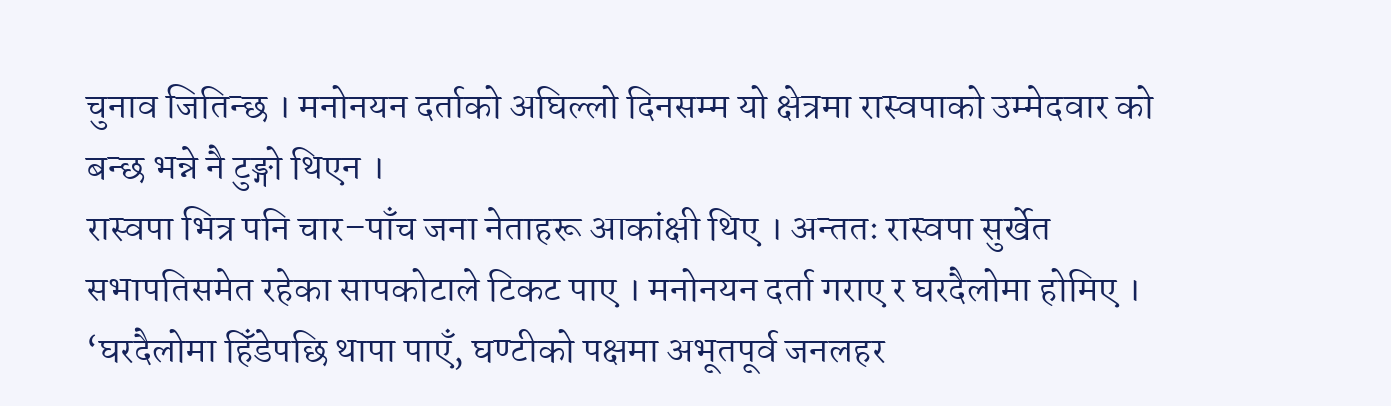चुनाव जितिन्छ । मनोनयन दर्ताको अघिल्लो दिनसम्म यो क्षेत्रमा रास्वपाको उम्मेदवार को बन्छ भन्ने नै टुङ्गो थिएन ।
रास्वपा भित्र पनि चार–पाँच जना नेताहरू आकांक्षी थिए । अन्ततः रास्वपा सुर्खेत सभापतिसमेत रहेका सापकोटाले टिकट पाए । मनोनयन दर्ता गराए र घरदैलोमा होमिए । ‘घरदैलोमा हिँडेपछि थापा पाएँ, घण्टीको पक्षमा अभूतपूर्व जनलहर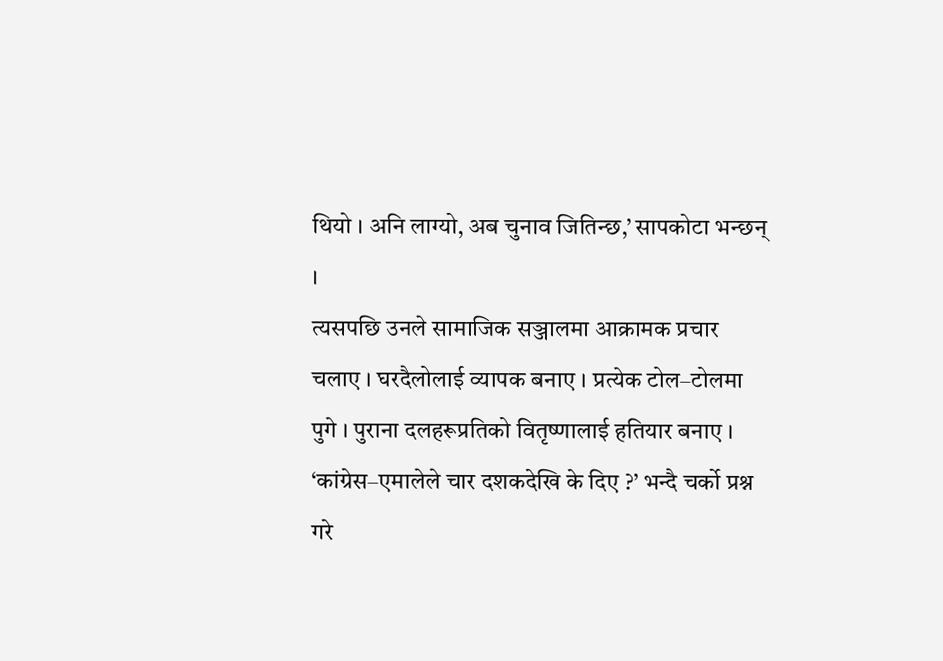थियो । अनि लाग्यो, अब चुनाव जितिन्छ,’ सापकोटा भन्छन् ।
त्यसपछि उनले सामाजिक सञ्जालमा आक्रामक प्रचार चलाए । घरदैलोलाई व्यापक बनाए । प्रत्येक टोल–टोलमा पुगे । पुराना दलहरूप्रतिको वितृष्णालाई हतियार बनाए । ‘कांग्रेस–एमालेले चार दशकदेखि के दिए ?’ भन्दै चर्को प्रश्न गरे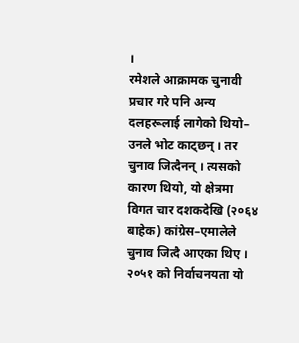।
रमेशले आक्रामक चुनावी प्रचार गरे पनि अन्य दलहरूलाई लागेको थियो– उनले भोट काट्छन् । तर चुनाव जित्दैनन् । त्यसको कारण थियो, यो क्षेत्रमा विगत चार दशकदेखि (२०६४ बाहेक) कांग्रेस–एमालेले चुनाव जित्दै आएका थिए । २०५१ को निर्वाचनयता यो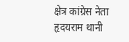क्षेत्र कांग्रेस नेता हृदयराम थानी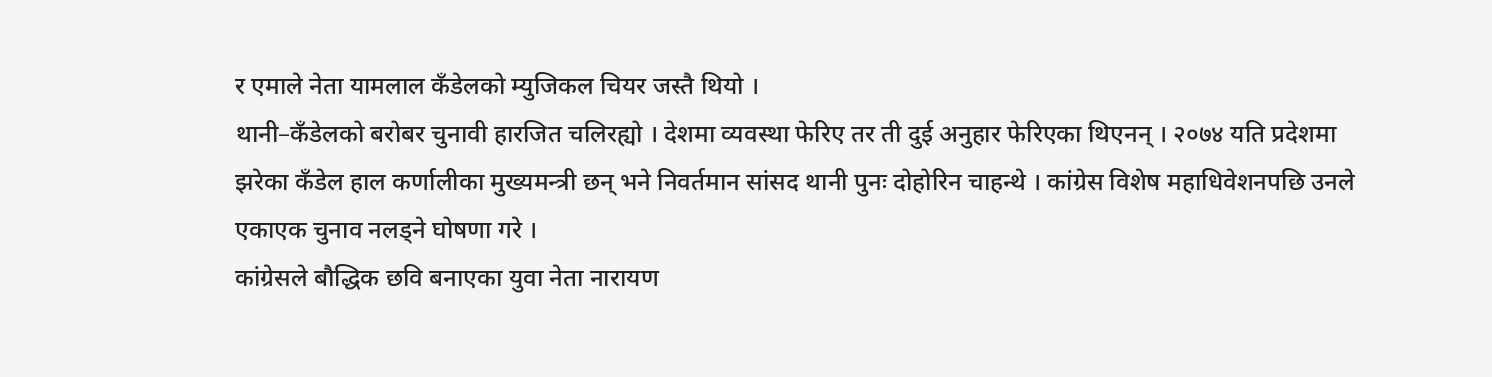र एमाले नेता यामलाल कँडेलको म्युजिकल चियर जस्तै थियो ।
थानी–कँडेलको बरोबर चुनावी हारजित चलिरह्यो । देशमा व्यवस्था फेरिए तर ती दुई अनुहार फेरिएका थिएनन् । २०७४ यति प्रदेशमा झरेका कँडेल हाल कर्णालीका मुख्यमन्त्री छन् भने निवर्तमान सांसद थानी पुनः दोहोरिन चाहन्थे । कांग्रेस विशेष महाधिवेशनपछि उनले एकाएक चुनाव नलड्ने घोषणा गरे ।
कांग्रेसले बौद्धिक छवि बनाएका युवा नेता नारायण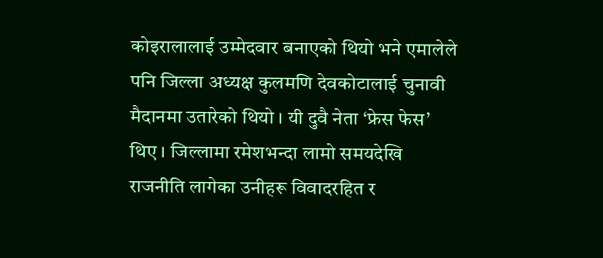कोइरालालाई उम्मेदवार बनाएको थियो भने एमालेले पनि जिल्ला अध्यक्ष कुलमणि देवकोटालाई चुनावी मैदानमा उतारेको थियो । यी दुवै नेता ‘फ्रेस फेस’ थिए । जिल्लामा रमेशभन्दा लामो समयदेखि राजनीति लागेका उनीहरू विवादरहित र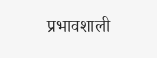प्रभावशाली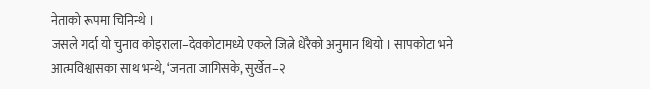नेताको रूपमा चिनिन्थे ।
जसले गर्दा यो चुनाव कोइराला–देवकोटामध्ये एकले जित्ने धेरैको अनुमान थियो । सापकोटा भने आत्मविश्वासका साथ भन्थे, ‘जनता जागिसके, सुर्खेत–२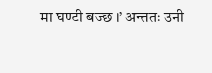मा घण्टी बज्छ ।’ अन्ततः उनी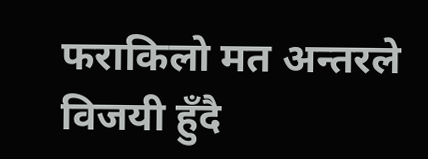फराकिलो मत अन्तरले विजयी हुँदै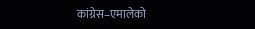कांग्रेस–एमालेको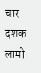चार दशक लामो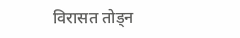विरासत तोड्न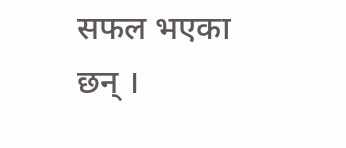सफल भएका छन् ।